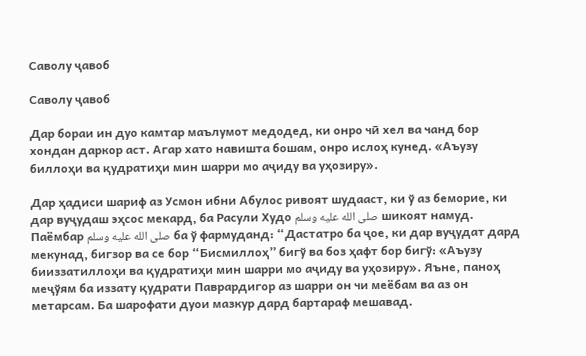Саволу ҷавоб

Саволу ҷавоб

Дар бораи ин дуо камтар маълумот медодед, ки онро чӣ хел ва чанд бор хондан даркор аст. Агар хато навишта бошам, онро ислоҳ кунед. «Аъузу биллоҳи ва қудратиҳи мин шарри мо аҷиду ва уҳозиру».

Дар ҳадиси шариф аз Усмон ибни Абулос ривоят шудааст, ки ў аз беморие, ки дар вуҷудаш эҳсос мекард, ба Расули Худо صلى الله عليه وسلم шикоят намуд. Паёмбар صلى الله عليه وسلم ба ў фармуданд: “Дастатро ба ҷое, ки дар вуҷудат дард мекунад, бигзор ва се бор “Бисмиллоҳ” бигў ва боз ҳафт бор бигў: «Аъузу бииззатиллоҳи ва қудратиҳи мин шарри мо аҷиду ва уҳозиру». Яъне, паноҳ меҷўям ба иззату қудрати Паврардигор аз шарри он чи меёбам ва аз он метарсам. Ба шарофати дуои мазкур дард бартараф мешавад.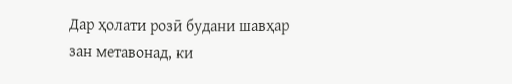Дар ҳолати розӣ будани шавҳар зан метавонад, ки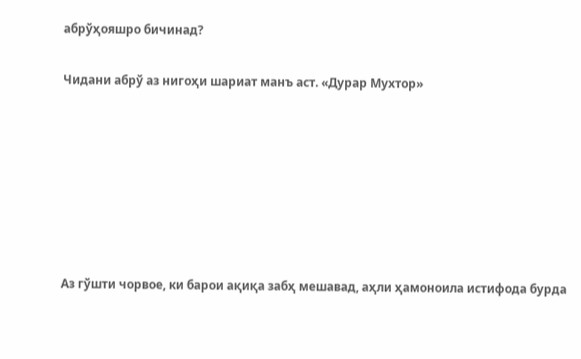абрўҳояшро бичинад?

Чидани абрў аз нигоҳи шариат манъ аст. «Дурар Мухтор»







Аз гўшти чорвое, ки барои ақиқа забҳ мешавад, аҳли ҳамоноила истифода бурда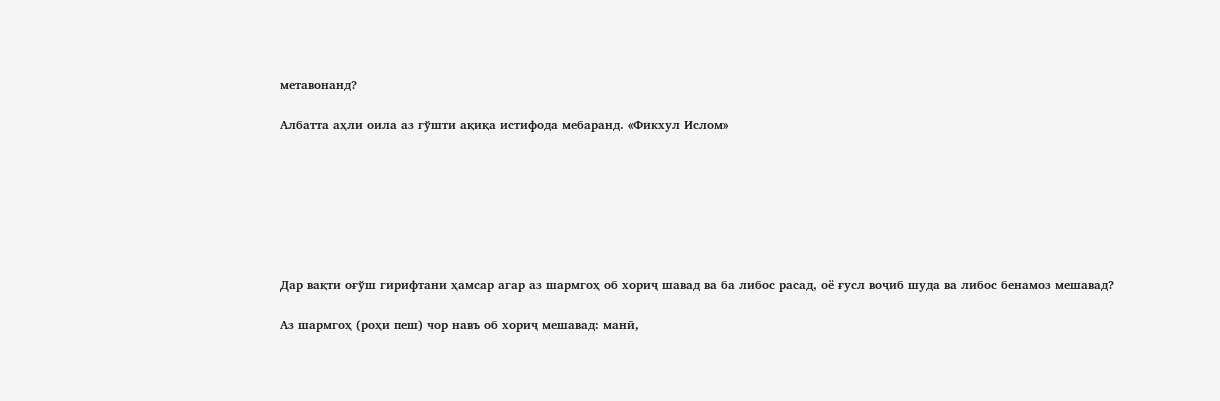метавонанд?

Албатта аҳли оила аз гўшти ақиқа истифода мебаранд. «Фикхул Ислом»







Дар вақти оғўш гирифтани ҳамсар агар аз шармгоҳ об хориҷ шавад ва ба либос расад, оё ғусл воҷиб шуда ва либос бенамоз мешавад?

Аз шармгоҳ (роҳи пеш) чор навъ об хориҷ мешавад: манӣ,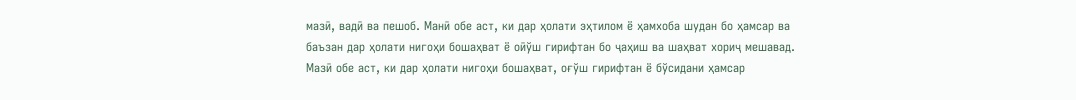мазӣ, вадӣ ва пешоб. Манӣ обе аст, ки дар ҳолати эҳтилом ё ҳамхоба шудан бо ҳамсар ва баъзан дар ҳолати нигоҳи бошаҳват ё оӣўш гирифтан бо ҷаҳиш ва шаҳват хориҷ мешавад. Мазӣ обе аст, ки дар ҳолати нигоҳи бошаҳват, оғўш гирифтан ё бўсидани ҳамсар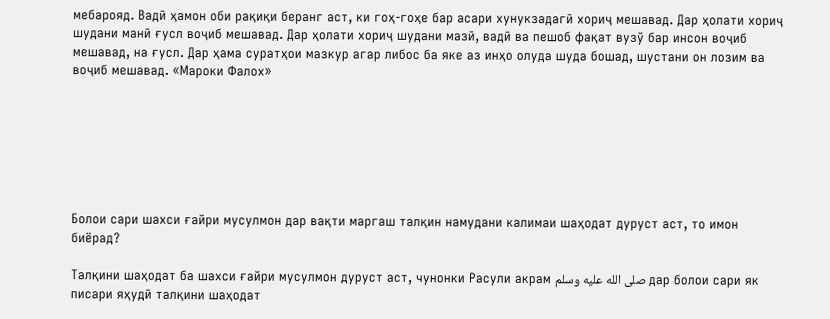мебарояд. Вадӣ ҳамон оби рақиқи беранг аст, ки гоҳ-гоҳе бар асари хунукзадагӣ хориҷ мешавад. Дар ҳолати хориҷ шудани манӣ ғусл воҷиб мешавад. Дар ҳолати хориҷ шудани мазӣ, вадӣ ва пешоб фақат вузў бар инсон воҷиб мешавад, на ғусл. Дар ҳама суратҳои мазкур агар либос ба яке аз инҳо олуда шуда бошад, шустани он лозим ва воҷиб мешавад. «Мароки Фалох»







Болои сари шахси ғайри мусулмон дар вақти маргаш талқин намудани калимаи шаҳодат дуруст аст, то имон биёрад?

Талқини шаҳодат ба шахси ғайри мусулмон дуруст аст, чунонки Расули акрам صلى الله عليه وسلم дар болои сари як писари яҳудӣ талқини шаҳодат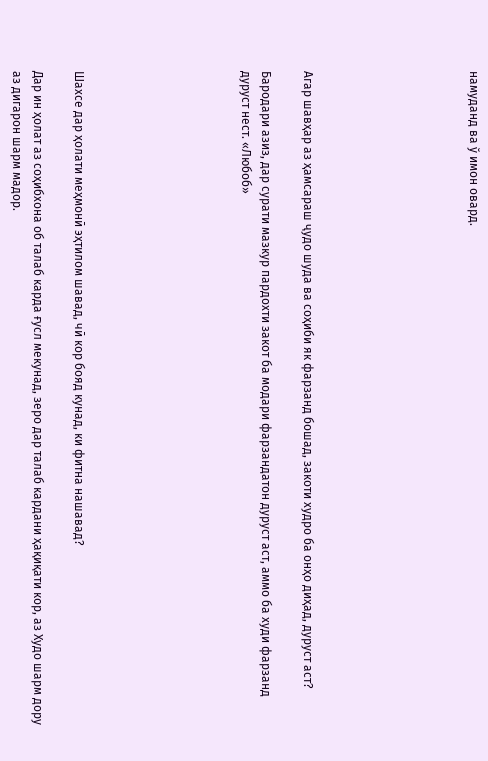намуданд ва ў имон овард.







Агар шавҳар аз ҳамсараш ҷудо шуда ва соҳиби як фарзанд бошад, закоти худро ба онҳо диҳад, дуруст аст?

Бародари азиз, дар сурати мазкур пардохти закот ба модари фарзандатон дуруст аст, аммо ба худи фарзанд дуруст нест. «Любоб»







Шахсе дар ҳолати меҳмонӣ эҳтилом шавад, чӣ кор бояд кунад, ки фитна нашавад?

Дар ин ҳолат аз соҳибхона об талаб карда ғусл мекунад, зеро дар талаб кардани ҳақиқати кор, аз Худо шарм дору аз дигарон шарм мадор.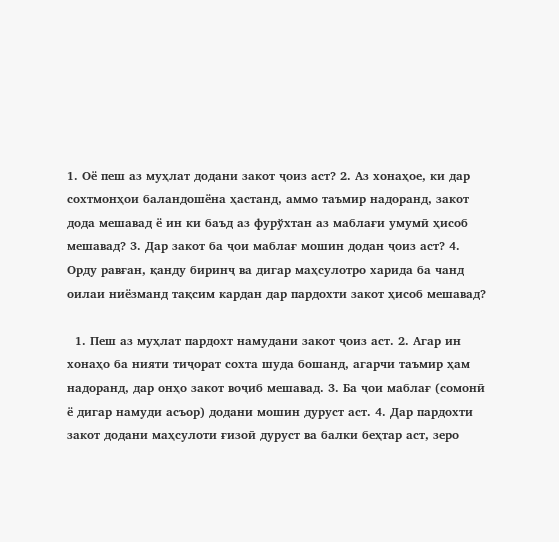1. Оё пеш аз муҳлат додани закот ҷоиз аст? 2. Аз хонаҳое, ки дар сохтмонҳои баландошёна ҳастанд, аммо таъмир надоранд, закот дода мешавад ё ин ки баъд аз фурўхтан аз маблағи умумӣ ҳисоб мешавад? 3. Дар закот ба ҷои маблағ мошин додан ҷоиз аст? 4. Орду равған, қанду биринҷ ва дигар маҳсулотро харида ба чанд оилаи ниёзманд тақсим кардан дар пардохти закот ҳисоб мешавад?

  1. Пеш аз муҳлат пардохт намудани закот ҷоиз аст. 2. Агар ин хонаҳо ба нияти тиҷорат сохта шуда бошанд, агарчи таъмир ҳам надоранд, дар онҳо закот воҷиб мешавад. 3. Ба ҷои маблағ (сомонӣ ё дигар намуди асъор) додани мошин дуруст аст. 4. Дар пардохти закот додани маҳсулоти ғизоӣ дуруст ва балки беҳтар аст, зеро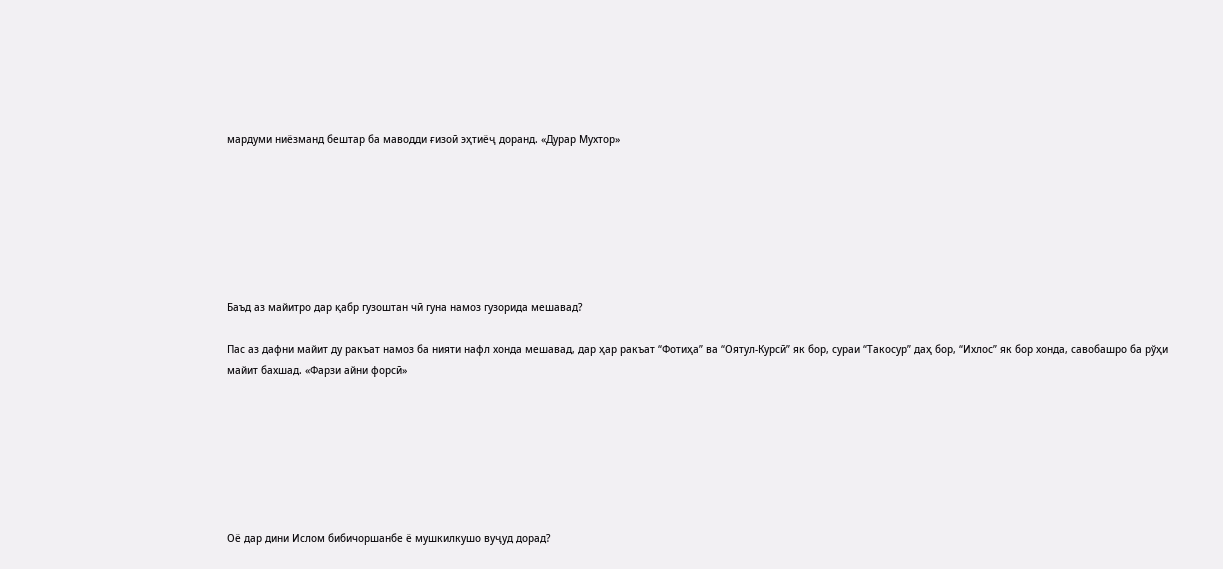мардуми ниёзманд бештар ба маводди ғизоӣ эҳтиёҷ доранд. «Дурар Мухтор»







Баъд аз майитро дар қабр гузоштан чӣ гуна намоз гузорида мешавад?

Пас аз дафни майит ду ракъат намоз ба нияти нафл хонда мешавад, дар ҳар ракъат “Фотиҳа” ва “Оятул-Курсӣ” як бор, сураи “Такосур” даҳ бор, “Ихлос” як бор хонда, савобашро ба рўҳи майит бахшад. «Фарзи айни форсӣ»







Оё дар дини Ислом бибичоршанбе ё мушкилкушо вуҷуд дорад?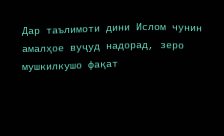Дар таълимоти дини Ислом чунин амалҳое вуҷуд надорад, зеро мушкилкушо фақат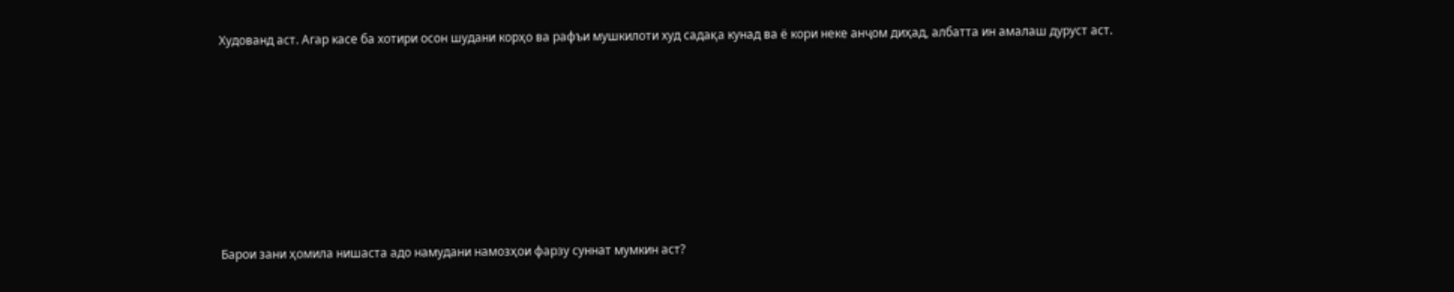Худованд аст. Агар касе ба хотири осон шудани корҳо ва рафъи мушкилоти худ садақа кунад ва ё кори неке анҷом диҳад, албатта ин амалаш дуруст аст.







Барои зани ҳомила нишаста адо намудани намозҳои фарзу суннат мумкин аст?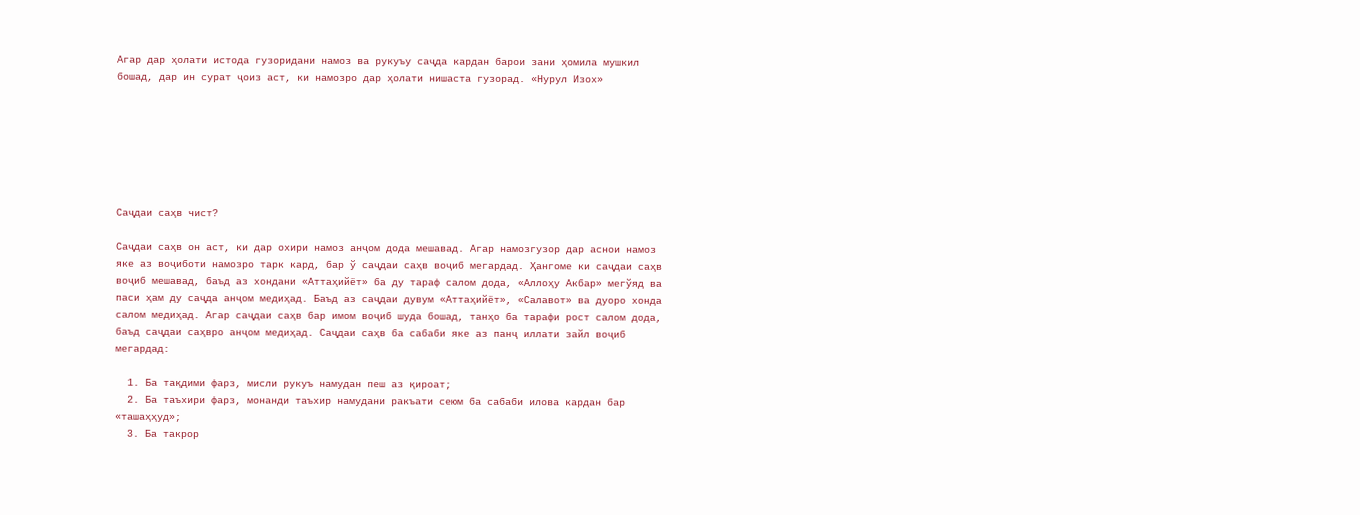Агар дар ҳолати истода гузоридани намоз ва рукуъу саҷда кардан барои зани ҳомила мушкил бошад, дар ин сурат ҷоиз аст, ки намозро дар ҳолати нишаста гузорад. «Нурул Изох»







Саҷдаи саҳв чист?

Саҷдаи саҳв он аст, ки дар охири намоз анҷом дода мешавад. Агар намозгузор дар аснои намоз яке аз воҷиботи намозро тарк кард, бар ў саҷдаи саҳв воҷиб мегардад. Ҳангоме ки саҷдаи саҳв воҷиб мешавад, баъд аз хондани «Аттаҳийёт» ба ду тараф салом дода, «Аллоҳу Акбар» мегўяд ва паси ҳам ду саҷда анҷом медиҳад. Баъд аз саҷдаи дувум «Аттаҳийёт», «Салавот» ва дуоро хонда салом медиҳад. Агар саҷдаи саҳв бар имом воҷиб шуда бошад, танҳо ба тарафи рост салом дода, баъд саҷдаи саҳвро анҷом медиҳад. Саҷдаи саҳв ба сабаби яке аз панҷ иллати зайл воҷиб мегардад:

  1. Ба тақдими фарз, мисли рукуъ намудан пеш аз қироат;
  2. Ба таъхири фарз, монанди таъхир намудани ракъати сеюм ба сабаби илова кардан бар «ташаҳҳуд»;
  3. Ба такрор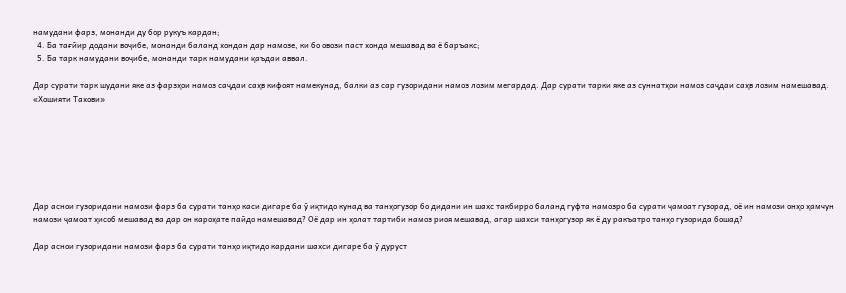намудани фарз, монанди ду бор рукуъ кардан;
  4. Ба тағйир додани воҷибе, монанди баланд хондан дар намозе, ки бо овози паст хонда мешавад ва ё баръакс;
  5. Ба тарк намудани воҷибе, монанди тарк намудани қаъдаи аввал.

Дар сурати тарк шудани яке аз фарзҳои намоз саҷдаи саҳв кифоят намекунад, балки аз сар гузоридани намоз лозим мегардад. Дар сурати тарки яке аз суннатҳои намоз саҷдаи саҳв лозим намешавад. «Хошияти Тахови»







Дар аснои гузоридани намози фарз ба сурати танҳо каси дигаре ба ў иқтидо кунад ва танҳогузор бо дидани ин шахс такбирро баланд гуфта намозро ба сурати ҷамоат гузорад, оё ин намози онҳо ҳамчун намози ҷамоат ҳисоб мешавад ва дар он кароҳате пайдо намешавад? Оё дар ин ҳолат тартиби намоз риоя мешавад, агар шахси танҳогузор як ё ду ракъатро танҳо гузорида бошад?

Дар аснои гузоридани намози фарз ба сурати танҳо иқтидо кардани шахси дигаре ба ў дуруст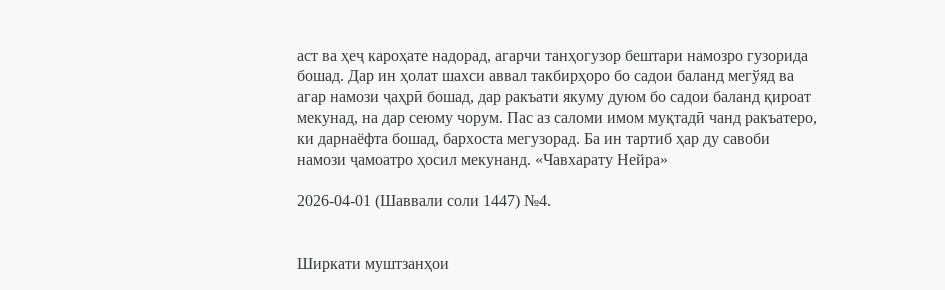аст ва ҳеҷ кароҳате надорад, агарчи танҳогузор бештари намозро гузорида бошад. Дар ин ҳолат шахси аввал такбирҳоро бо садои баланд мегўяд ва агар намози ҷаҳрӣ бошад, дар ракъати якуму дуюм бо садои баланд қироат мекунад, на дар сеюму чорум. Пас аз саломи имом муқтадӣ чанд ракъатеро, ки дарнаёфта бошад, бархоста мегузорад. Ба ин тартиб ҳар ду савоби намози ҷамоатро ҳосил мекунанд. «Чавхарату Нейра»

2026-04-01 (Шаввали соли 1447) №4.


Ширкати муштзанҳои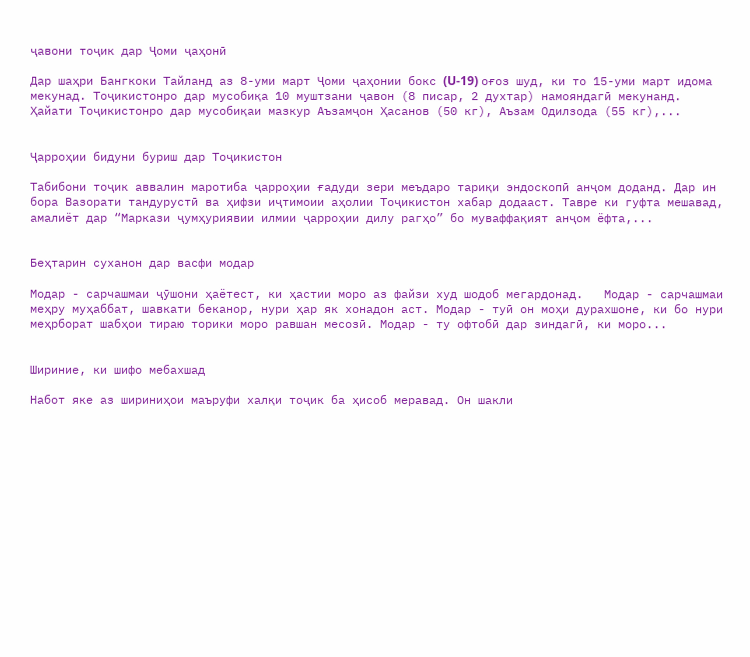ҷавони тоҷик дар Ҷоми ҷаҳонӣ

Дар шаҳри Бангкоки Тайланд аз 8-уми март Ҷоми ҷаҳонии бокс (U-19) оғоз шуд, ки то 15-уми март идома мекунад. Тоҷикистонро дар мусобиқа 10 муштзани ҷавон (8 писар, 2 духтар) намояндагӣ мекунанд.   Ҳайати Тоҷикистонро дар мусобиқаи мазкур Аъзамҷон Ҳасанов (50 кг), Аъзам Одилзода (55 кг),...


Ҷарроҳии бидуни буриш дар Тоҷикистон

Табибони тоҷик аввалин маротиба ҷарроҳии ғадуди зери меъдаро тариқи эндоскопӣ анҷом доданд. Дар ин бора Вазорати тандурустӣ ва ҳифзи иҷтимоии аҳолии Тоҷикистон хабар додааст. Тавре ки гуфта мешавад, амалиёт дар “Маркази ҷумҳуриявии илмии ҷарроҳии дилу рагҳо” бо муваффақият анҷом ёфта,...


Беҳтарин суханон дар васфи модар

Модар - сарчашмаи ҷӯшони ҳаётест, ки ҳастии моро аз файзи худ шодоб мегардонад.   Модар - сарчашмаи меҳру муҳаббат, шавкати беканор, нури ҳар як хонадон аст. Модар - туӣ он моҳи дурахшоне, ки бо нури меҳрборат шабҳои тираю торики моро равшан месозӣ. Модар - ту офтобӣ дар зиндагӣ, ки моро...


Шириние, ки шифо мебахшад

Набот яке аз шириниҳои маъруфи халқи тоҷик ба ҳисоб меравад. Он шакли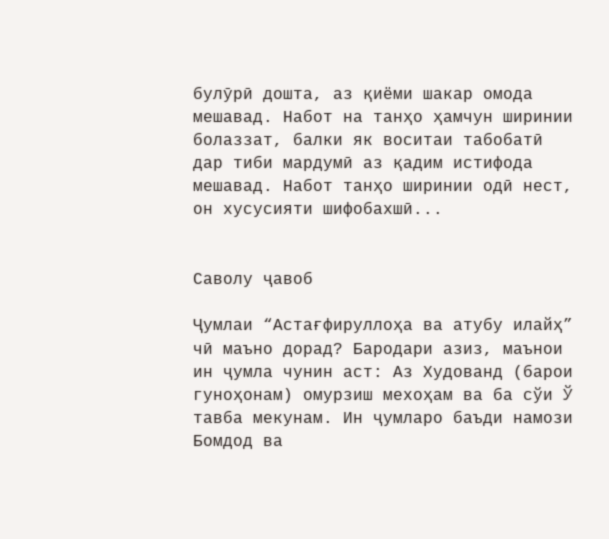булӯрӣ дошта, аз қиёми шакар омода мешавад. Набот на танҳо ҳамчун ширинии болаззат, балки як воситаи табобатӣ дар тиби мардумӣ аз қадим истифода мешавад. Набот танҳо ширинии одӣ нест, он хусусияти шифобахшӣ...


Саволу ҷавоб

Ҷумлаи “Астағфируллоҳа ва атубу илайҳ” чӣ маъно дорад? Бародари азиз, маънои ин ҷумла чунин аст: Аз Худованд (барои гуноҳонам) омурзиш мехоҳам ва ба сўи Ў тавба мекунам. Ин ҷумларо баъди намози Бомдод ва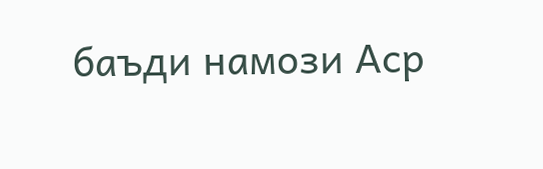баъди намози Аср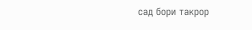сад бори такрор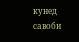кунед савоби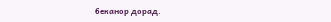беканор дорад.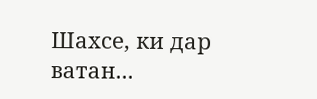Шахсе, ки дар ватан...